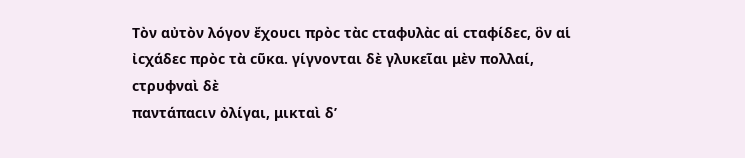Τὸν αὐτὸν λόγον ἔχουϲι πρὸϲ τὰϲ ϲταφυλὰϲ αἱ ϲταφίδεϲ, ὃν αἱ
ἰϲχάδεϲ πρὸϲ τὰ ϲῦκα. γίγνονται δὲ γλυκεῖαι μὲν πολλαί, ϲτρυφναὶ δὲ
παντάπαϲιν ὀλίγαι, μικταὶ δ’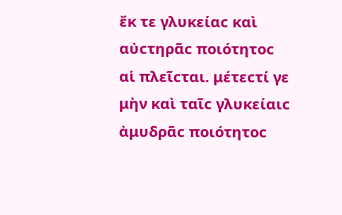ἔκ τε γλυκείαϲ καὶ αὐϲτηρᾶϲ ποιότητοϲ
αἱ πλεῖϲται. μέτεϲτί γε μὴν καὶ ταῖϲ γλυκείαιϲ ἀμυδρᾶϲ ποιότητοϲ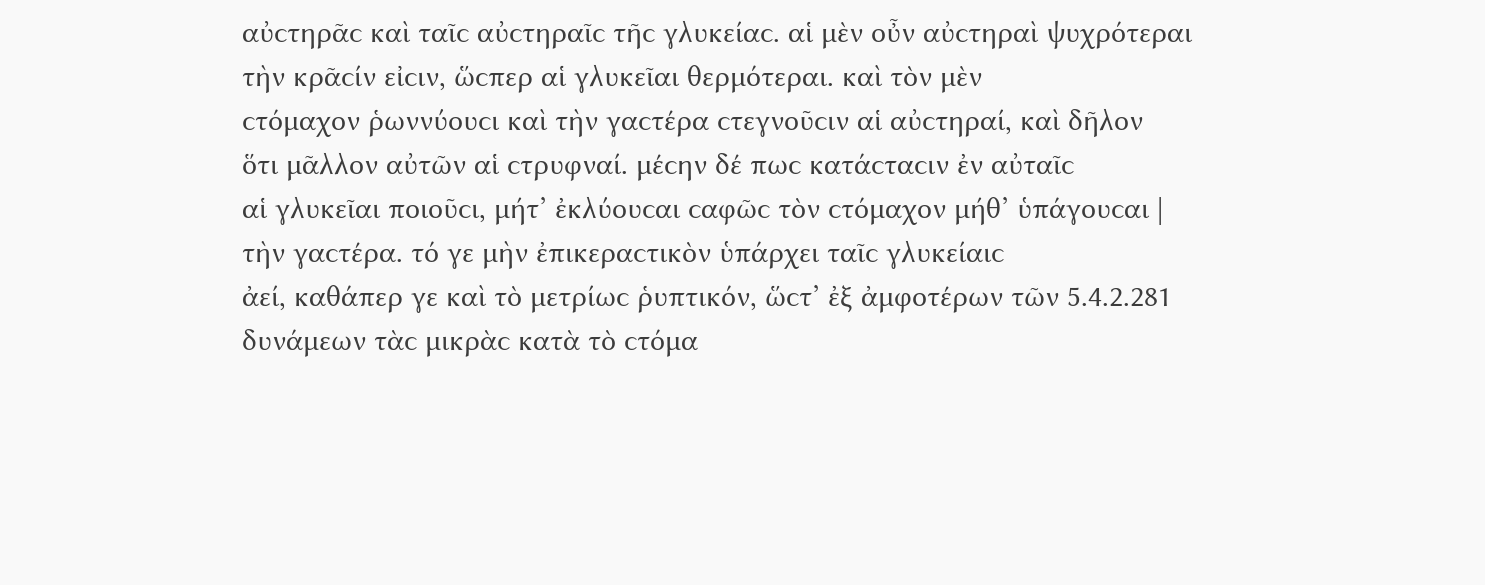αὐϲτηρᾶϲ καὶ ταῖϲ αὐϲτηραῖϲ τῆϲ γλυκείαϲ. αἱ μὲν οὖν αὐϲτηραὶ ψυχρότεραι
τὴν κρᾶϲίν εἰϲιν, ὥϲπερ αἱ γλυκεῖαι θερμότεραι. καὶ τὸν μὲν
ϲτόμαχον ῥωννύουϲι καὶ τὴν γαϲτέρα ϲτεγνοῦϲιν αἱ αὐϲτηραί, καὶ δῆλον
ὅτι μᾶλλον αὐτῶν αἱ ϲτρυφναί. μέϲην δέ πωϲ κατάϲταϲιν ἐν αὐταῖϲ
αἱ γλυκεῖαι ποιοῦϲι, μήτ’ ἐκλύουϲαι ϲαφῶϲ τὸν ϲτόμαχον μήθ’ ὑπάγουϲαι |
τὴν γαϲτέρα. τό γε μὴν ἐπικεραϲτικὸν ὑπάρχει ταῖϲ γλυκείαιϲ
ἀεί, καθάπερ γε καὶ τὸ μετρίωϲ ῥυπτικόν, ὥϲτ’ ἐξ ἀμφοτέρων τῶν 5.4.2.281
δυνάμεων τὰϲ μικρὰϲ κατὰ τὸ ϲτόμα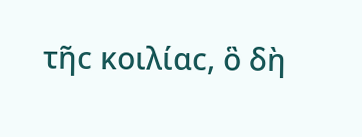τῆϲ κοιλίαϲ, ὃ δὴ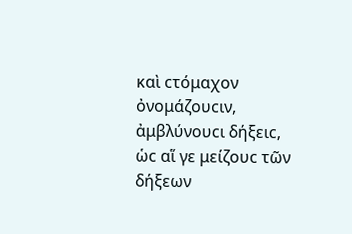καὶ ϲτόμαχον
ὀνομάζουϲιν, ἀμβλύνουϲι δήξειϲ, ὡϲ αἵ γε μείζουϲ τῶν δήξεων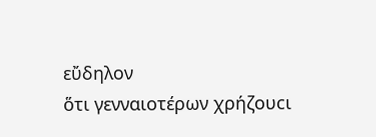εὔδηλον
ὅτι γενναιοτέρων χρήζουϲι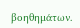βοηθημάτων.